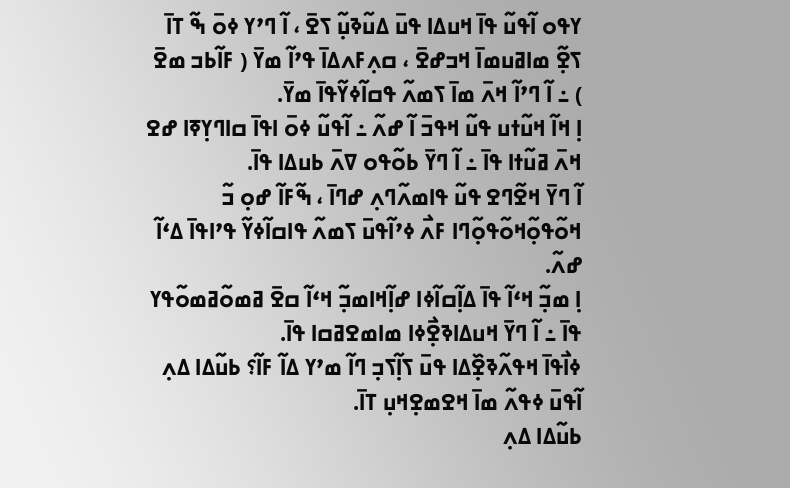ߌߟߋ ߊ߬ߟߎ߬ ߟߊ߫ ߞߎߡߊ ߟߎ߫ ߡߎ߬ߢߎ߲߬ ߖߐ߫ ، ߊ߬ ߣߴߌ ߦߋ߫ ߒ߬ ߠߊ߫ ߖߐ߲߬ ߘߊߥߎߘߊ߫ ߞߏߝߐ߫ ، ߛߍ߲ߓߍߡߊ߫ ߟߴߊ߬ ߘߌ߫ ( ߓߊ߬ߕߏ ߘߐ߫ ) ߸ ߊ߬ ߣߴߊ߬ ߞߍ߫ ߘߊ߫ ߖߘߍ߬ ߟߛߊ߬ߦߌ߬ߟߊ߫ ߘߌ߫.
ߊ߲ ߞߊ߬ ߞߎ߬ߙߎ ߟߎ߬ ߞߟߏ߫ ߊ߬ ߝߍ߬ ߸ ߊ߬ߟߎ߬ ߦߋ߫ ߊߟߊ߫ ߛߊߣߌ߲ߧߊ ߝߐ ߞߍ߫ ߥߎ߬ߙߊ ߟߊ߫ ߸ ߊ߬ ߣߌ߫ ߕߋ߬ߟߋ ߜߍ߫ ߕߎߡߊ ߟߊ߫.
ߊ߬ ߣߌ߫ ߞߐ߬ߣߐ ߟߎ߬ ߟߊߘߍ߬ߣߍ߲ ߝߣߊ߫ ، ߒ߬ߓߊ߬ ߝߋ߲ ߏ߬ ߞߋ߬ߟߋ߲߬ߞߋ߬ߟߋ߲߬ߣߊ ߓߍ߯ ߦߴߊ߬ߟߎ߫ ߖߘߍ߬ ߟߊߛߊ߬ߦߌ߬ ߟߴߊߟߊ߫ ߡߵߊ߬ ߝߍ߬.
ߊ߲ ߘߏ߲߬ ߞߵߊ߬ ߟߊ߫ ߡߊ߲߬ߛߊ߬ߦߊ ߝߊ߲߬ߞߊߘߏ߲߬ ߞߵߊ߬ ߛߐ߫ ߥߘߋ߬ߥߘߋ߬ߟߌ ߟߊ߫ ߸ ߊ߬ ߣߌ߫ ߞߎߡߊߢߐ߲߯ߦߊ ߘߊߘߐߥߛߊ ߟߊ߫.
ߦߊ߯ߟߊ߫ ߞߟߍ߬ߢߐ߲߰ߡߊ ߟߎ߫ ߖߊ߲߬ߖߏ߲ ߣߊ߬ ߘߴߌ ߡߊ߬ ߓߊ߬؟ ߕߎ߬ߡߊ ߡߍ߲ ߊ߬ߟߎ߫ ߦߟߍ߬ ߘߊ߫ ߞߐߘߐ߲ߞߎ߲ ߠߊ߫.
ߕߎ߬ߡߊ ߡߍ߲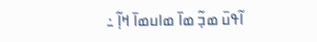ߊ߬ߟߎ߫ ߘߏ߲߬ ߘߊ߫ ߘߊߎߘߊ߫ ߞߊ߲߬ ߸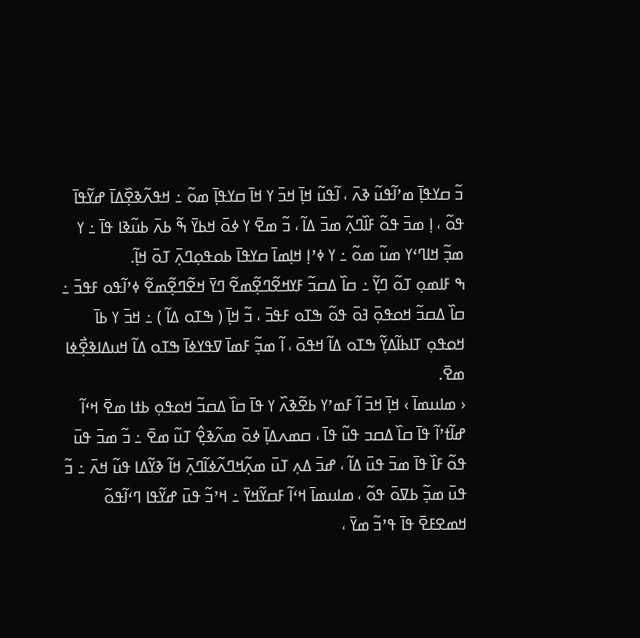ߏ߬ ߛߌߟߊ߲߫ ߘߴߊ߬ߟߎ߬ ߢߍ߫ ، ߊ߬ߟߎ߬ ߞߊ߲߫ ߞߏ߫ ߌ ߞߊ߫ ߛߌߟߊ߲߫ ߘߋ߬ ߸ ߞߟߍ߬ߢߐ߲߰ߡߊ߫ ߝߌ߬ߟߊ߫ ߟߋ߬ ، ߊ߲ ߘߏ߫ ߟߋ߬ ߓߊ߰ߣߍ߲߬ ߘߏ߫ ߡߊ߬ ، ߏ߬ ߘߐ߫ ߌ ߦߋ߫ ߞߕߌ߫ ߒ߬ ߕߍ߫ ߕߎ߬ߢߊ ߟߊ߫ ߸ ߌ ߘߏ߲߬ ߞߊߣߵߌ ߘߎ߬ ߘߋ߬ ߸ ߌ ߦߴߊ߲ ߞߊ߲ߘߊ߫ ߛߌߟߊ߫ ߕߋߟߋ߲ߣߍ߲߫ ߠߋ߫ ߞߊ߲߬.
ߒ ߓߊߘߋ߲ ߠߋ߬ ߣߌ߲߬ ߸ ߛߊ߰ ߡߛߏ߬ ߓߌߞߐ߬ߣߐ߲߬ߘߐ߬ ߣߌ߫ ߞߐ߬ߣߐ߲߬ߘߐ߬ ߦߴߊ߬ߟߋ ߓߟߏ߫ ߸ ߛߊ߰ ߡߛߏ߬ ߞߋߟߋ߲߫ ߔߋ߫ ߟߋ߬ ߒߠߋ ߓߟߏ߫ ، ߏ߬ ߞߊ߲߫ ( ߒߠߋ ߡߊ߬ ) ߸ ߞߏ߫ ߌ ߕߊ߫ ߞߋߟߋ߲ ߠߊߕߊ߬ߡߌ߲߬ ߒߠߋ ߡߊ߬ ߞߟߋ߫ ، ߊ߬ ߘߏ߲߬ ߓߘߊ߫ ߜߟߌߦߊ߫ ߒߠߋ ߡߊ߬ ߞߎߡߊߢߐ߲߯ߦߊ ߘߐ߫.
‹ ߘߊߎߘߊ߫ › ߞߊ߲߫ ߞߏ߫ ߊ߬ ߓߘߴߌ ߕߐ߬ߢߍ߰ ߌ ߟߊ߫ ߛߊ߰ ߡߛߏ߬ ߞߋߟߋ߲ ߕߙߊ ߘߐ߫ ߞߵߊ߬ ߝߊ߬ߙߴߊ߬ ߟߊ߫ ߛߊ߰ ߡߛߏ ߟߎ߬ ߟߊ߫ ، ߛߘߍߡߊ߲߫ ߦߋ߫ ߘߍ߬ߢߐ߲߮ ߠߎ߬ ߘߐ߫ ߸ ߏ߬ ߘߏ߫ ߟߎ߫ ߟߋ߬ ߓߊ߰ ߟߊ߫ ߘߏ߫ ߟߎ߫ ߡߊ߬ ، ߝߏ߫ ߡߍ߲ ߠߎ߫ ߘߍ߲߬ߞߣߍ߬ߦߊ߬ߣߍ߲߫ ߞߊ߬ ߢߌ߬ߡߊ ߟߎ߬ ߞߍ߫ ߸ ߏ߬ ߟߎ߫ ߘߏ߲߬ ߕߜߋ߫ ߟߋ߬ ، ߘߊߎߘߊ߫ ߞߵߊ߬ ߓߛߌ߬ߞߌ߫ ߸ ߞߴߏ߬ ߟߎ߫ ߝߌ߬ߟߊ ߣߵߊ߬ߟߋ߬ ߞߘߐߓߐ߫ ߟߊ߫ ߟߴߏ߬ ߘߌ߫ ،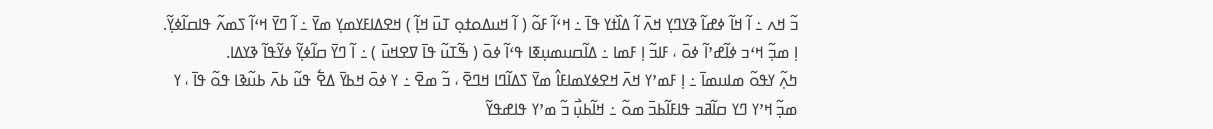ߏ߬ ߞߍ ߸ ߊ߬ ߞߊ߬ ߦߝߊ߬ ߢߌߣߌ߲ ߞߍ߫ ߊ߬ ߡߊ߰ߙߌ ߟߊ߫ ߸ ߞߵߊ߬ ߓߋ߬ ( ߊ߬ ߞߎߡߋߙߋ߲ ߠߎ߫ ߞߊ߲߬ ) ߞߐߡߊߓߌߘߌ߲ ߘߌ߫ ߸ ߊ߬ ߣߌ߫ ߞߵߊ߬ ߖߘߍ߬ ߟߊߛߊ߬ߦߌ߲߬.
ߊ߲ ߘߏ߲߬ ߞߵߏ ߦߊ߬ߝߴߊ߬ ߦߋ߫ ، ߓߊߏ߬ ߊ߲ ߓߘߊ ߸ ߡߊ߬ߛߎߘߎ߲ߧߊ ߟߵߊ߬ ߦߋ߫ ( ߒ߬ߠߎ߬ ߟߊ߫ ߜߐߞߎ߫ ) ߸ ߊ߬ ߣߌ߫ ߛߊ߬ߦߌ߲߬ ߦߌ߬ߟߊ߬ ߢߌߡߊ.
ߤߍ߲߬ ߌߟߋ߬ ߘߊߎߘߊ߫ ߸ ߊ߲ ߓߘߴߌ ߞߍ߫ ߞߐߦߌߘߊߓߊ߮ ߘߌ߫ ߖߡߊ߬ߣߊ ߞߣߐ߫ ، ߏ߬ ߘߐ߫ ߸ ߌ ߦߋ߫ ߞߕߌ߫ ߡߐ߱ ߟߎ߬ ߕߍ߫ ߕߎ߬ߢߊ ߟߋ߬ ߟߊ߫ ، ߌ ߘߏ߲߬ ߞߴߌ ߣߌ ߛߊ߬ߥߏ ߟߊߓߊ߬ߕߏ߫ ߘߋ߬ ߸ ߞߊ߬ߕߎ߲߯ ߏ߬ ߘߴߌ ߟߊߝߟߌ߬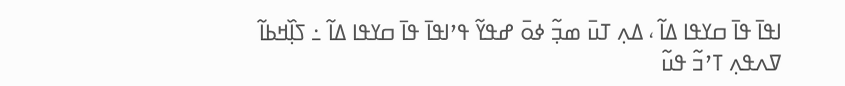ߊߟߊ߫ ߟߊ߫ ߛߌߟߊ ߡߊ߬ ، ߡߍ߲ ߠߎ߫ ߘߏ߲߬ ߦߋ߫ ߝߟߌ߬ ߟߴߊߟߊ߫ ߟߊ߫ ߛߌߟߊ ߡߊ߬ ߸ ߖߊ߲߰ߞߕߊ߬ ߜߍߟߍ߲ ߠߴߏ߬ ߟߎ߬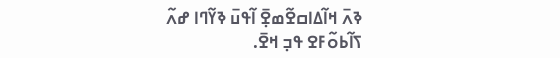ߢߍ߫ ߞߊ߬ߡߊߛߐ߬ߘߐ߲߫ ߊ߬ߟߎ߫ ߢߌ߬ߣߊ ߝߍ߬ ߖߊ߬ߕߋ߬ߓߐ ߟߏ߲ ߞߐ߫.